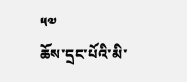༥༧
ཆོས་དྲང་པོའི་མི་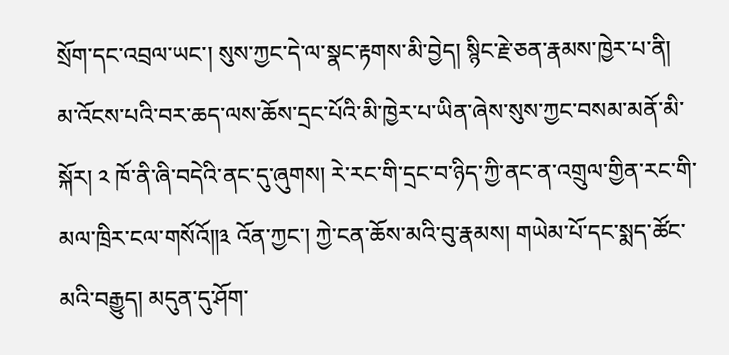སྲོག་དང་འབྲལ་ཡང་། སུས་ཀྱང་དེ་ལ་སྣང་རྟགས་མི་བྱེད། སྙིང་རྗེ་ཅན་རྣམས་ཁྱེར་པ་ནི། མ་འོངས་པའི་བར་ཆད་ལས་ཆོས་དྲང་པོའི་མི་ཁྱེར་པ་ཡིན་ཞེས་སུས་ཀྱང་བསམ་མནོ་མི་སྐོར། ༢ ཁོ་ནི་ཞི་བདེའི་ནང་དུ་ཞུགས། རེ་རང་གི་དྲང་བ་ཉིད་ཀྱི་ནང་ན་འགྲུལ་གྱིན་རང་གི་མལ་ཁྲིར་ངལ་གསོའོ༎༣ འོན་ཀྱང་། ཀྱེ་ངན་ཆོས་མའི་བུ་རྣམས། གཡེམ་པོ་དང་སྨད་ཚོང་མའི་བརྒྱུད། མདུན་དུ་ཤོག་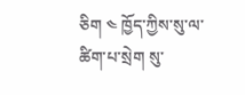ཅིག ༤ ཁྱོད་ཀྱིས་སུ་ལ་ཚིག་པ་སྲེག སུ་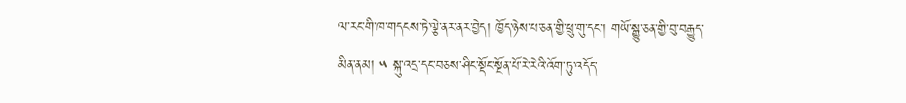ལ་རང་གི་ཁ་གདངས་ཏེ་ལྕེ་ནར་ནར་བྱེད། ཁྱོད་ཉེས་པ་ཅན་གྱི་ཕྲུ་གུ་དང་། གཡོ་སྒྱུ་ཅན་གྱི་བུ་བརྒྱུད་མིན་ནམ། ༥ སྐུ་འདྲ་དང་བཅས་ཤིང་སྡོང་སྔོན་པོ་རེ་རེའི་འོག་ཏུ་འདོད་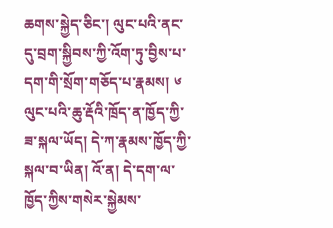ཆགས་སྐྱེད་ཅིང་། ལུང་པའི་ནང་དུ་བྲག་སྐྱིབས་ཀྱི་འོག་ཏུ་བྱིས་པ་དག་གི་སྲོག་གཅོད་པ་རྣམས། ༦ ལུང་པའི་ཆུ་རྡོའི་ཁྲོད་ན་ཁྱོད་ཀྱི་ཟ་སྐལ་ཡོད། དེ་ཀ་རྣམས་ཁྱོད་ཀྱི་སྐལ་བ་ཡིན། འོ་ན། དེ་དག་ལ་ཁྱོད་ཀྱིས་གསེར་སྐྱེམས་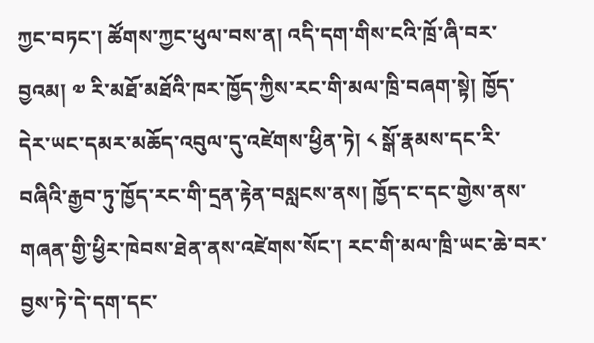ཀྱང་བཏང་། ཚོགས་ཀྱང་ཕུལ་བས་ན། འདི་དག་གིས་ངའི་ཁྲོ་ཞི་བར་བྱའམ། ༧ རི་མཐོ་མཐོའི་ཁར་ཁྱོད་ཀྱིས་རང་གི་མལ་ཁྲི་བཞག་སྟེ། ཁྱོད་དེར་ཡང་དམར་མཆོད་འབུལ་དུ་འཛེགས་ཕྱིན་ཏེ། ༨ སྒོ་རྣམས་དང་རི་བཞིའི་རྒྱབ་ཏུ་ཁྱོད་རང་གི་དྲན་རྟེན་བསླངས་ནས། ཁྱོད་ང་དང་གྱེས་ནས་གཞན་གྱི་ཕྱིར་ཁེབས་ཐེན་ནས་འཛེགས་སོང་། རང་གི་མལ་ཁྲི་ཡང་ཆེ་བར་བྱས་ཏེ་དེ་དག་དང་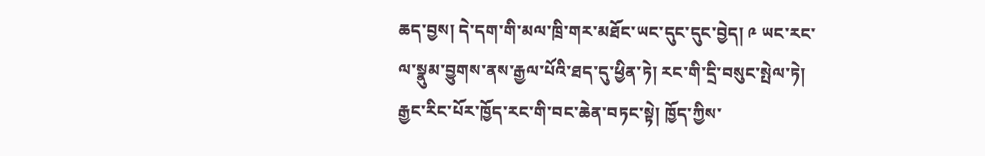ཆད་བྱས། དེ་དག་གི་མལ་ཁྲི་གར་མཐོང་ཡང་དུང་དུང་བྱེད། ༩ ཡང་རང་ལ་སྣུམ་བྱུགས་ནས་རྒྱལ་པོའི་ཐད་དུ་ཕྱིན་ཏེ། རང་གི་དྲི་བསུང་སྤེལ་ཏེ། རྒྱང་རིང་པོར་ཁྱོད་རང་གི་བང་ཆེན་བཏང་སྟེ། ཁྱོད་ཀྱིས་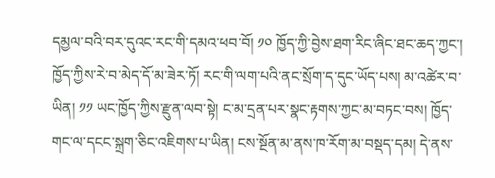དམྱལ་བའི་བར་དུའང་རང་གི་དམའ་ཕབ་བོ། ༡༠ ཁྱོད་ཀྱི་བྱེས་ཐག་རིང་ཞིང་ཐང་ཆད་ཀྱང་། ཁྱོད་ཀྱིས་རེ་བ་མེད་དོ་མ་ཟེར་ཏོ། རང་གི་ལག་པའི་ནང་སྲོག་ད་དུང་ཡོད་པས། མ་འཚེར་བ་ཡིན། ༡༡ ཡང་ཁྱོད་ཀྱིས་རྫུན་ལབ་སྟེ། ང་མ་དྲན་པར་སྣང་རྟགས་ཀྱང་མ་བཏང་བས། ཁྱོད་གང་ལ་དངང་སྐྲག་ཅིང་འཇིགས་པ་ཡིན། ངས་སྔོན་མ་ནས་ཁ་རོག་མ་བསྡད་དམ། དེ་ནས་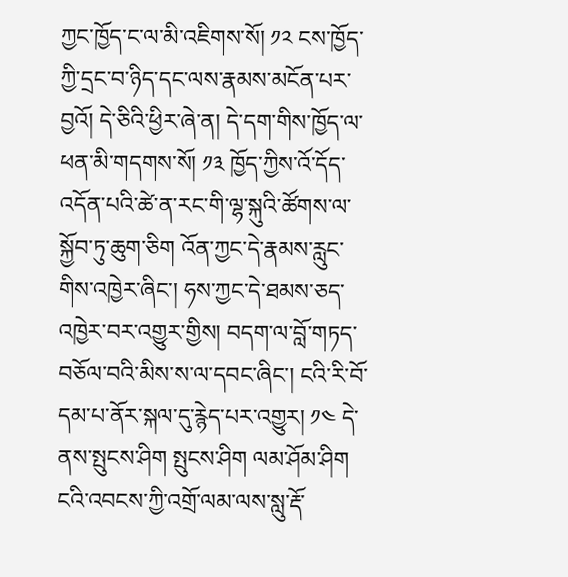ཀྱང་ཁྱོད་ང་ལ་མི་འཇིགས་སོ། ༡༢ ངས་ཁྱོད་ཀྱི་དྲང་བ་ཉིད་དང་ལས་རྣམས་མངོན་པར་བྱའོ། དེ་ཅིའི་ཕྱིར་ཞེ་ན། དེ་དག་གིས་ཁྱོད་ལ་ཕན་མི་གདགས་སོ། ༡༣ ཁྱོད་ཀྱིས་འོ་དོད་འདོན་པའི་ཚེ་ན་རང་གི་ལྷ་སྐུའི་ཚོགས་ལ་སྐྱོབ་ཏུ་ཆུག་ཅིག འོན་ཀྱང་དེ་རྣམས་རླུང་གིས་འཁྱེར་ཞིང་། ཧས་ཀྱང་དེ་ཐམས་ཅད་འཁྱེར་བར་འགྱུར་གྱིས། བདག་ལ་བློ་གཏད་བཅོལ་བའི་མིས་ས་ལ་དབང་ཞིང་། ངའི་རི་བོ་དམ་པ་ནོར་སྐལ་དུ་རྙེད་པར་འགྱུར། ༡༤ དེ་ནས་སྤུངས་ཤིག སྤུངས་ཤིག ལམ་ཤོམ་ཤིག ངའི་འབངས་ཀྱི་འགྲོ་ལམ་ལས་སླུ་རྡོ་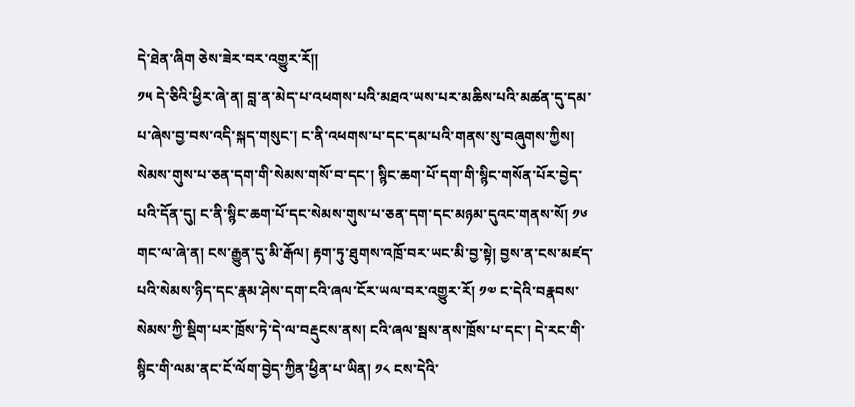དེ་ཐེན་ཞིག ཅེས་ཟེར་བར་འགྱུར་རོ༎
༡༥ དེ་ཅིའི་ཕྱིར་ཞེ་ན། བླ་ན་མེད་པ་འཕགས་པའི་མཐའ་ཡས་པར་མཆིས་པའི་མཚན་དུ་དམ་པ་ཞེས་བྱ་བས་འདི་སྐད་གསུང་། ང་ནི་འཕགས་པ་དང་དམ་པའི་གནས་སུ་བཞུགས་ཀྱིས། སེམས་གུས་པ་ཅན་དག་གི་སེམས་གསོ་བ་དང་། སྙིང་ཆག་པོ་དག་གི་སྙིང་གསོན་པོར་བྱེད་པའི་དོན་དུ། ང་ནི་སྙིང་ཆག་པོ་དང་སེམས་གུས་པ་ཅན་དག་དང་མཉམ་དུའང་གནས་སོ། ༡༦ གང་ལ་ཞེ་ན། ངས་རྒྱུན་དུ་མི་རྒོལ། རྟག་ཏུ་ཐུགས་འཁྲོ་བར་ཡང་མི་བྱ་སྟེ། བྱས་ན་ངས་མཛད་པའི་སེམས་ཉིད་དང་རྣམ་ཤེས་དག་ངའི་ཞལ་ངོར་ཡལ་བར་འགྱུར་རོ། ༡༧ ང་དེའི་བརྣབས་སེམས་ཀྱི་སྡིག་པར་ཁྲོས་ཏེ་དེ་ལ་བརྡུངས་ནས། ངའི་ཞལ་སྦས་ནས་ཁྲོས་པ་དང་། དེ་རང་གི་སྙིང་གི་ལམ་ནང་ངོ་ལོག་བྱེད་ཀྱིན་ཕྱིན་པ་ཡིན། ༡༨ ངས་དེའི་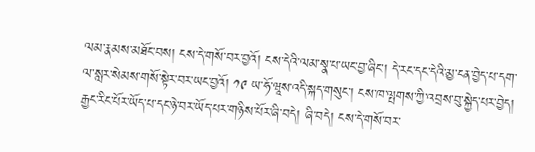ལམ་རྣམས་མཐོང་བས། ངས་དེ་གསོ་བར་བྱའོ། ངས་དེའི་ལམ་སྣ་པ་ཡང་བྱ་ཞིང་། དེ་རང་དང་དེའི་མྱ་ངན་བྱེད་པ་དག་ལ་སླར་སེམས་གསོ་སྟེར་བར་ཡང་བྱའོ། ༡༩ ཡ་ཧོ་ཝཱས་འདི་སྐད་གསུང་། ངས་ཁ་ལྤགས་ཀྱི་འབྲས་བུ་སྐྱེད་པར་བྱེད། རྒྱང་རིང་པོར་ཡོད་པ་དང་ཉེ་བར་ཡོད་པར་གཉིས་པོར་ཞི་བདེ། ཞི་བདེ། ངས་དེ་གསོ་བར་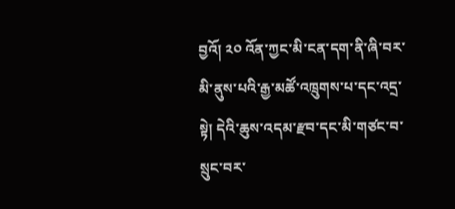བྱའོ། ༢༠ འོན་ཀྱང་མི་ངན་དག་ནི་ཞི་བར་མི་ནུས་པའི་རྒྱ་མཚོ་འཁྲུགས་པ་དང་འདྲ་སྟེ། དེའི་ཆུས་འདམ་རྫབ་དང་མི་གཙང་བ་སྲུང་བར་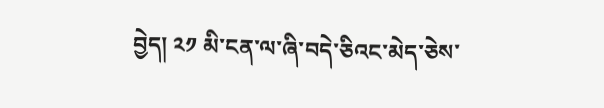བྱེད། ༢༡ མི་ངན་ལ་ཞི་བདེ་ཅིའང་མེད་ཅེས་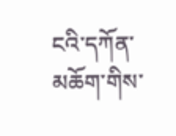ངའི་དཀོན་མཆོག་གིས་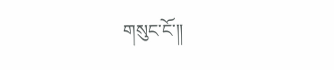གསུང་ངོ་༎